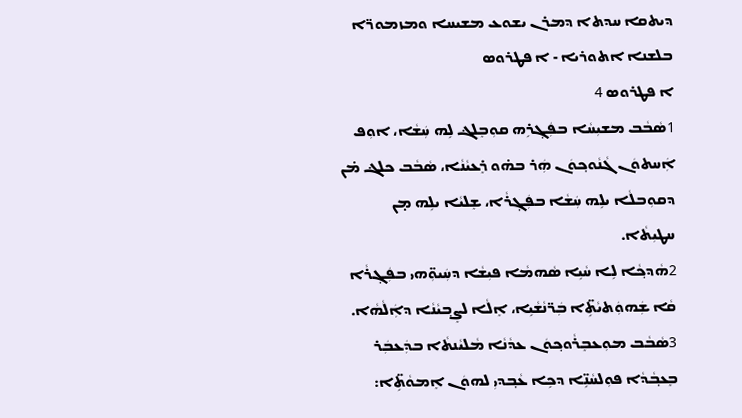ܕܝܬܩܐ ܚܕܬܐ ܕܡܪܢ ܝܫܘܥ ܡܫܝܚܐ ܘܡܙܡܘܪ̈ܐ ܒܠܫܢܐ ܐܬܘܪܝܐ - ܐ ܦܛܪܘܣ
ܐ ܦܛܪܘܣ 4
1ܣܵܒܵܒ ܡܫܝܼܚܵܐ ܒܦܲܓ݂ܪܹܗ ܩܘܼܒܸܠܔ ܠܹܗ ܚܲܫܵܐ، ܐܘܼܦ ܐܲܚܬܘܿܢ ܓܵܢܵܘܟ݂ܘܿܢ ܗܲܪ ܒܗ̇ܘ ܪܸܥܝܵܢܵܐ، ܣܵܒܵܒ ܟܠܔ ܡ̇ܢ ܕܩܘܼܒܠܵܐ ܝܠܹܗ ܚܲܫܵܐ ܒܦܲܓ݂ܪܵܐ، ܫܸܠܝܵܐ ܝܠܹܗ ܡ̣ܢ ܚܛܝܼܬܵ‌ܐ.
2ܗܵܕܟ݂ܵܐ ܠܹܐ ܚܵܝܹܐ ܣܵܗܡܵܐ ܦܝܼܫܵܐ ܕܚܲܝܘܼ̈ܗ‌ܝ ܒܦܲܓ݂ܪܵܐ ܩܵܐ ܫܲܗܘܲܬܝܵܬܹ̈‌ܐ ܒܲܪ̈ܢܵܫܵܝܹܐ، ܐܸܠܵܐ ܠܨܸܒ݂ܝܵܢܵܐ ܕܐܲܠܵܗܵܐ.
3ܣܵܒܵܒ ܡܘܼܥܒܸܪܵܘܟ݂ܘܿܢ ܥܕܵܢܵܐ ܡܵܠܝܵܢܬܵ‌ܐ ܒܕܲܥܒܲܪ ܒܸܥܒ݂ܵܕܵܐ ܦܘܼܠܚܵܢܹ̈ܐ ܕܟܹܐ ܥܵܒ݂ܕܝܼ ܠܗܘܿܢ ܐܸܡܘܵܬܹ̈‌ܐ: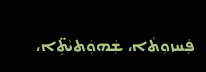ܦܲܚܙܘܼܬܵ‌ܐ، ܫܲܗܘܲܬܝܵܬܹ̈‌ܐ،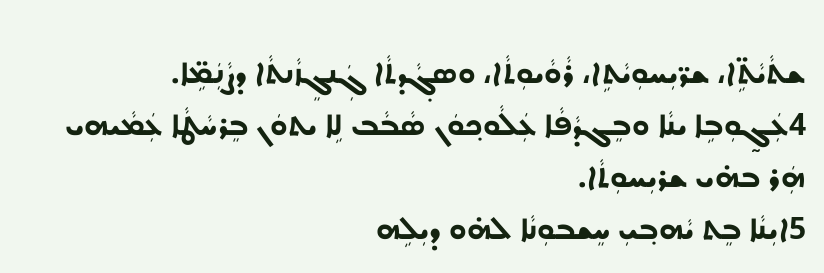ܫܬܵܝܵܬܹ̈‌ܐ، ܫܪ̈ܝܼܚܘܼܝܵܬܹ‌ܐ، ܪܵܘܵܝܘܼܬܵ‌ܐ، ܘܣܓ݂ܵܕܬܵ‌ܐ ܓܲܢܓܸܙܵܢܬܵ‌ܐ ܕܨܵܢܲܡܹ̈ܐ.
4ܥܲܓ̰ܘܼܒܹܐ ܝܢܵܐ ܘܒܸܓܕܵܦܵܐ ܥܲܠܵܘܟ݂ܘܿܢ ܣܵܒܵܒ ܠܹܐ ܝܬܘܿܢ ܒܸܪܚܵܛܵܐ ܥܲܡܵܝܗ‌ܝ ܗܲܪ ܒܗ̇ܝ ܫܪܝܼܚܘܼܬܵ‌ܐ.
5ܐܝܼܢܵܐ ܒܸܬ ܝܵܗܒ݂ܝܼ ܚܸܫܒܘܼܢܵܐ ܠܗ̇ܘ ܕܝܼܠܹܗ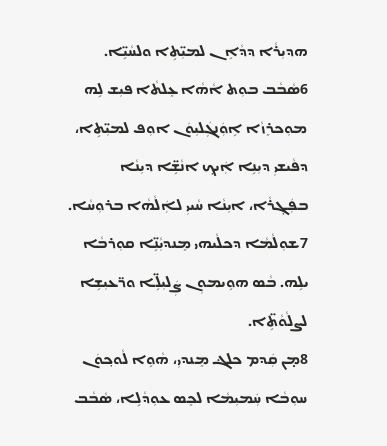ܗܕܝܼܪܵܐ ܕܕܵܐܹܢ ܠܡܝܼ̈ܬܹ‌ܐ ܘܠܚܵܝܹ̈ܐ.
6ܣܵܒܵܒ ܒܘܼܬ ܐܵܗܵܐ ܥܸܠܬܵ‌ܐ ܦܝܼܫ ܠܹܗ ܡܘܼܟܪܸܙܵܐ ܐܹܘܲܢܓܲܠܝܼܘܿܢ ܐܘܼܦ ܠܡܝܼ̈ܬܹ‌ܐ، ܕܦܵܝܫܝܼ ܕܝܼܢܹܐ ܐܲܝܟ݂ ܐܢܵܫܹ̈ܐ ܕܝܼܢܵܐ ܒܦܲܓ݂ܪܵܐ، ܐܝܼܢܵܐ ܚܵܝܝܼ ܠܐܲܠܵܗܵܐ ܒܪܘܼܚܵܐ.
7ܫܘܼܠܵܡܵܐ ܕܟܠܵܝܗ‌ܝ ܡܸܢܕܝܼܵܢܹ̈ܐ ܩܘܼܪܒܵܐ ܝܠܹܗ. ܒܵܣ ܗܘܹܝܡܘܼܢ ܨܲܠܝܼܠܹ̈ܐ ܘܪ̈ܥܝܼܫܹܐ ܠܨܠܵܘܵܬܹ̈‌ܐ.
8ܡ̣ܢ ܩܲܕܡ ܟܠܔ ܡܸܢܕܝܼ، ܗܵܘܹܐ ܠܵܘܟ݂ܘܿܢ ܚܘܼܒܵܐ ܚܲܡܝܼܡܵܐ ܠܟܸܣ ܥܘܼܕܵܠܹܐ، ܣܵܒܵܒ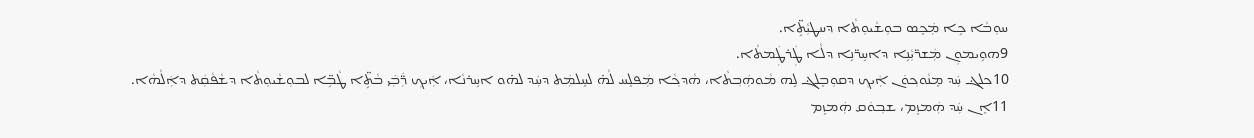ܚܘܼܒܵܐ ܟܹܐ ܡܲܟܸܣ ܒܘܼܫܵܝܘܼܬܵ‌ܐ ܕܚܛܝܼܵܬܹ̈‌ܐ.
9ܗܘܹܝܡܘܼܢ ܡܲܫܪ̈ܝܼܵܢܹܐ ܕܐܚܹܪ̈ܢܹܐ ܕܠܵܐ ܛܲܪܛܲܡܬܵ‌ܐ.
10ܟܠܔ ܚܲܕ ܡܸܢܵܘܟ݂ܘܿܢ ܐܲܝܟ݂ ܕܩܘܼܒܸܠܔ ܠܹܗ ܡܵܘܗܲܒ݂ܬܵ‌ܐ، ܗܵܕܟ݂ܵܐ ܡܲܦܠܸܚ ܠܵܗ̇ ܠܚܸܠܡܲܬ ܕܚܲܕ ܠܗ̇ܘ ܐܚܹܪܢܵܐ، ܐܲܝܟ݂ ܪ̈ܲܒܲܝ ܒܵܬܹ̈‌ܐ ܛܵܒܹ̈ܐ ܠܒܘܼܫܵܝܘܼܬܵ‌ܐ ܕܫܵܦܵܩܲܬ ܕܐܲܠܵܗܵܐ.
11ܐܸܢ ܚܲܕ ܗܲܡܙܸܡ، ܫܒ݂ܘܿܩ ܗܲܡܙܸܡ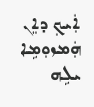ܐܲܝܟ݂ ܕܐܸܢ ܗܲܡܙܘܼܡܹܐ ܝܠܹܗ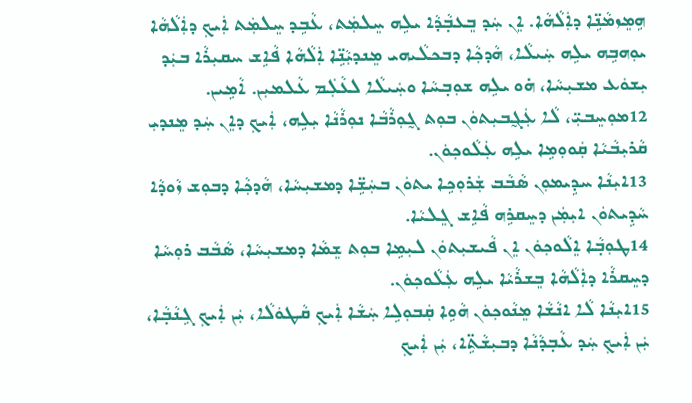ܗܹܡܸܙܡܵܢܹ̈ܐ ܕܐܲܠܵܗܵܐ. ܐܸܢ ܚܲܕ ܒܸܥܒ݂ܵܕܵܐ ܝܠܹܗ ܚܸܠܡܲܬ، ܥܵܒܹܕ ܚܸܠܡܲܬ ܐܲܝܟ݂ ܕܐܲܠܵܗܵܐ ܝܘܼܗܒܹܗ ܝܠܹܗ ܚܲܝܠܵܐ، ܗܵܕܟ݂ܵܐ ܕܒܟܠܵܝܗ‌ܝ ܡܸܢܕܝܼܵܢܹ̈ܐ ܐܲܠܵܗܵܐ ܦܵܐܹܫ ܚܩܝܼܪܵܐ ܒܝܲܕ ܝܼܫܘܿܥ ܡܫܝܼܚܵܐ، ܗ̇ܘ ܝܠܹܗ ܫܘܼܒ݂ܚܵܐ ܘܚܲܝܠܵܐ ܠܥܵܠܲܡ ܥܵܠܡܝܼܢ. ܐܵܡܹܝܢ.
12ܡܘܼܚܸܒܝܼ̈، ܠܵܐ ܥܲܓ̰ܒܝܼܬܘܿܢ ܒܘܼܬ ܓ̰ܘܼܪܵܒܵܐ ܢܘܼܪܵܢܵܐ ܝܼܠܹܗ، ܐܲܝܟ݂ ܕܐܸܢ ܚܲܕ ܡܸܢܕܝܼ ܩܵܪܝܼܒܵܝܵܐ ܩܲܘܘܼܡܹܐ ܝܠܹܗ ܥܲܠܵܘܟ݂ܘܿܢ.
13ܐܝܼܢܵܐ ܚܕܹܝܡܘܼܢ ܣܵܒܵܒ ܫܲܪܘܼܟܹܐ ܝܬܘܿܢ ܒܚܲܫܹ̈ܐ ܕܡܫܝܼܚܵܐ، ܗܵܕܟ݂ܵܐ ܕܒܘܼܫ ܙܵܘܕܵܐ ܚܵܕܹܝܬܘܿܢ ܐܝܼܡܲܢ ܕܚܸܩܪܹܗ ܦܵܐܹܫ ܓܸܠܝܵܐ.
14ܛܘܼܒ݂ܵܐ ܐܸܠܵܘܟ݂ܘܿܢ ܐܸܢ ܦܵܝܫܝܼܬܘܿܢ ܠܝܼܡܹܐ ܒܘܼܬ ܫܸܡܵܐ ܕܡܫܝܼܚܵܐ، ܣܵܒܵܒ ܪܘܼܚܵܐ ܕܚܸܩܪܵܐ ܕܐܲܠܵܗܵܐ ܒܸܫܪܵܝܵܐ ܝܠܹܗ ܥܲܠܵܘܟ݂ܘܿܢ.
15ܐܝܼܢܵܐ ܠܵܐ ܐܢܵܫܵܐ ܡܸܢܵܘܟ݂ܘܿܢ ܗܵܘܹܐ ܩܲܒܘܼܠܹܐ ܚܲܫܵܐ ܐܲܝܟ݂ ܩܵܛܘܿܠܵܐ، ܝܲܢ ܐܲܝܟ݂ ܓܹܢܵܒ݂ܵܐ، ܝܲܢ ܐܲܝܟ݂ ܚܲܕ ܥܵܒ݂ܕܵܢܵܐ ܕܒܝܼܫܵܬܹ̈‌ܐ، ܝܲܢ ܐܲܝܟ݂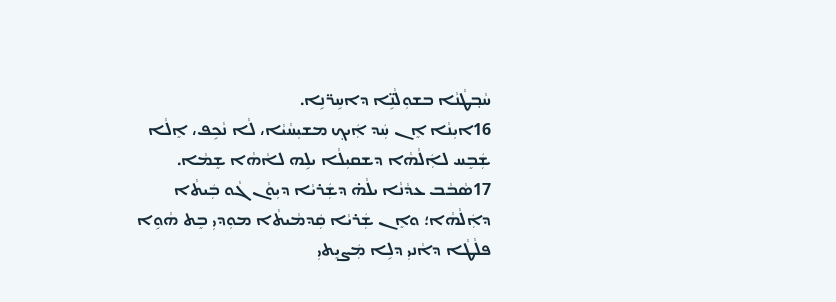ܚܵܒ݂ܛܵܢܵܐ ܒܫܘܼܠܵܢܹ̈ܐ ܕܐܚܹܪ̈ܢܹܐ.
16ܐܝܼܢܵܐ ܐܸܢ ܚܲܕ ܐܲܝܟ݂ ܡܫܝܼܚܵܝܵܐ، ܠܵܐ ܢܵܟܹܦ، ܐܸܠܵܐ ܫܲܒܸܚ ܠܐܲܠܵܗܵܐ ܕܫܩܝܼܠܵܐ ܝܠܹܗ ܠܐܵܗܵܐ ܫܸܡܵܐ.
17ܣܵܒܵܒ ܥܕܵܢܵܐ ܝܠܵܗ̇ ܕܫܲܪܝܵܐ ܕܝܼܘܵܢ ܓܵܘ ܒܲܝܬܵ‌ܐ ܕܐܲܠܵܗܵܐ؛ ܘܐܸܢ ܫܲܪܝܵܐ ܩܲܕܡܵܝܬܵ‌ܐ ܡܘܼܕܝܼ ܒܸܬ ܗܵܘܹܐ ܦܠܵܛܵܐ ܕܐܵܢܝܼ ܕܠܹܐ ܡܲܨܝܸܬ‌ܝܼ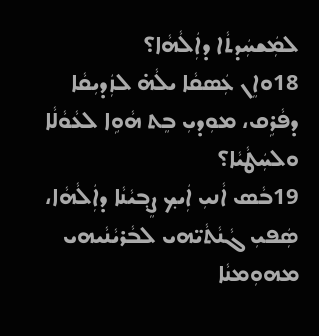ܠܡܲܫܚܲܕܬܵ‌ܐ ܕܐܲܠܵܗܵܐ؟
18ܘܐܸܢ ܥܲܣܩܵܐ ܝܠܵܗ̇ ܠܙܲܕܝܼܩܵܐ ܕܦܵܪܹܩ، ܡܘܼܕܝܼ ܒܸܬ ܗܵܘܹܐ ܠܥܵܘܵܠܵܐ ܘܠܚܲܛܵܝܵܐ؟
19ܒܵܣ ܐܵܢܝܼ ܐܲܝܟ݂ ܨܸܒ݂ܝܵܢܵܐ ܕܐܲܠܵܗܵܐ، ܣܲܦܝܼ ܓܵܢܵܬܵܝ̈ܗ‌ܝ ܠܒܵܪܝܵܢܵܝܗ‌ܝ ܡܗܘܼܡܢܵܐ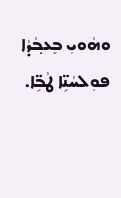ܘܗܵܘܝܼ ܒܸܥܒ݂ܵܕܵܐ ܦܘܼܠܚܵܢܹ̈ܐ ܛܵܒܹ̈ܐ.